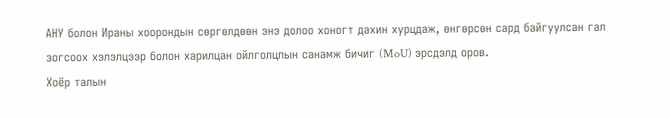АНУ болон Ираны хоорондын сөргөлдөөн энэ долоо хоногт дахин хурцдаж, өнгөрсөн сард байгуулсан гал зогсоох хэлэлцээр болон харилцан ойлголцлын санамж бичиг (MoU) эрсдэлд оров.
Хоёр талын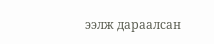ээлж дараалсан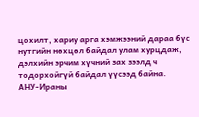цохилт, хариу арга хэмжээний дараа бүс нутгийн нөхцөл байдал улам хурцдаж, дэлхийн эрчим хүчний зах зээлд ч тодорхойгүй байдал үүсээд байна.
АНУ-Ираны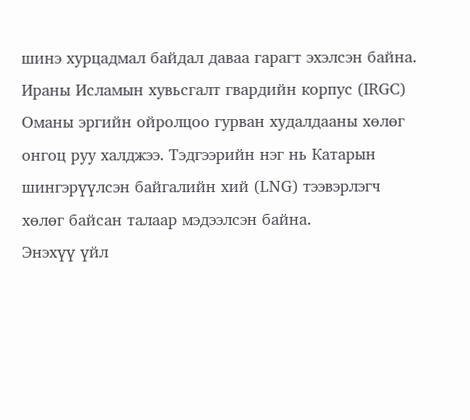шинэ хурцадмал байдал даваа гарагт эхэлсэн байна. Ираны Исламын хувьсгалт гвардийн корпус (IRGC) Оманы эргийн ойролцоо гурван худалдааны хөлөг онгоц руу халджээ. Тэдгээрийн нэг нь Катарын шингэрүүлсэн байгалийн хий (LNG) тээвэрлэгч хөлөг байсан талаар мэдээлсэн байна.
Энэхүү үйл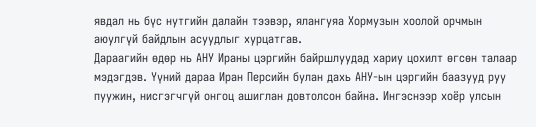явдал нь бүс нутгийн далайн тээвэр, ялангуяа Хормузын хоолой орчмын аюулгүй байдлын асуудлыг хурцатгав.
Дараагийн өдөр нь АНУ Ираны цэргийн байршлуудад хариу цохилт өгсөн талаар мэдэгдэв. Үүний дараа Иран Персийн булан дахь АНУ-ын цэргийн баазууд руу пуужин, нисгэгчгүй онгоц ашиглан довтолсон байна. Ингэснээр хоёр улсын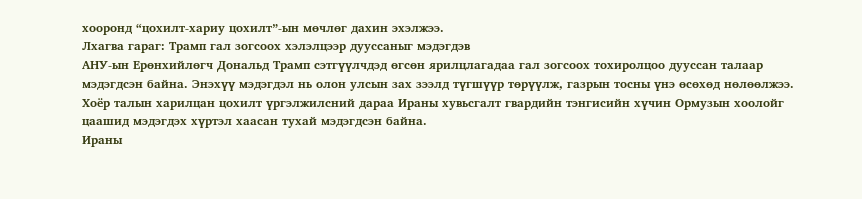хооронд “цохилт-хариу цохилт”-ын мөчлөг дахин эхэлжээ.
Лхагва гараг: Трамп гал зогсоох хэлэлцээр дууссаныг мэдэгдэв
АНУ-ын Ерөнхийлөгч Дональд Трамп сэтгүүлчдэд өгсөн ярилцлагадаа гал зогсоох тохиролцоо дууссан талаар мэдэгдсэн байна. Энэхүү мэдэгдэл нь олон улсын зах зээлд түгшүүр төрүүлж, газрын тосны үнэ өсөхөд нөлөөлжээ.
Хоёр талын харилцан цохилт үргэлжилсний дараа Ираны хувьсгалт гвардийн тэнгисийн хүчин Ормузын хоолойг цаашид мэдэгдэх хүртэл хаасан тухай мэдэгдсэн байна.
Ираны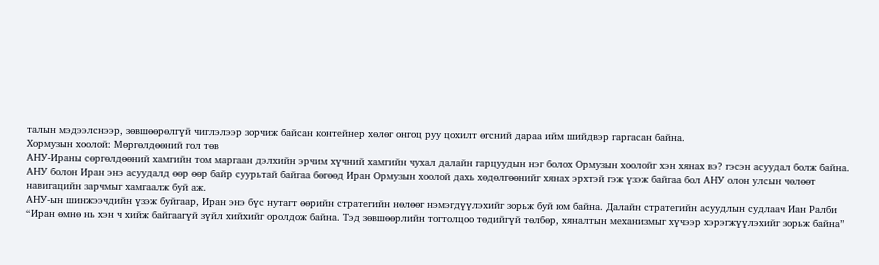талын мэдээлснээр, зөвшөөрөлгүй чиглэлээр зорчиж байсан контейнер хөлөг онгоц руу цохилт өгсний дараа ийм шийдвэр гаргасан байна.
Хормузын хоолой: Мөргөлдөөний гол төв
АНУ-Ираны сөргөлдөөний хамгийн том маргаан дэлхийн эрчим хүчний хамгийн чухал далайн гарцуудын нэг болох Ормузын хоолойг хэн хянах вэ? гэсэн асуудал болж байна. АНУ болон Иран энэ асуудалд өөр өөр байр суурьтай байгаа бөгөөд Иран Ормузын хоолой дахь хөдөлгөөнийг хянах эрхтэй гэж үзэж байгаа бол АНУ олон улсын чөлөөт навигацийн зарчмыг хамгаалж буй аж.
АНУ-ын шинжээчдийн үзэж буйгаар, Иран энэ бүс нутагт өөрийн стратегийн нөлөөг нэмэгдүүлэхийг зорьж буй юм байна. Далайн стратегийн асуудлын судлаач Иан Ралби “Иран өмнө нь хэн ч хийж байгаагүй зүйл хийхийг оролдож байна. Тэд зөвшөөрлийн тогтолцоо төдийгүй төлбөр, хяналтын механизмыг хүчээр хэрэгжүүлэхийг зорьж байна”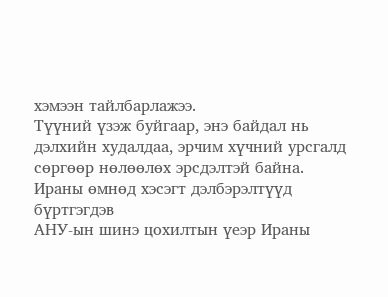хэмээн тайлбарлажээ.
Түүний үзэж буйгаар, энэ байдал нь дэлхийн худалдаа, эрчим хүчний урсгалд сөргөөр нөлөөлөх эрсдэлтэй байна.
Ираны өмнөд хэсэгт дэлбэрэлтүүд бүртгэгдэв
АНУ-ын шинэ цохилтын үеэр Ираны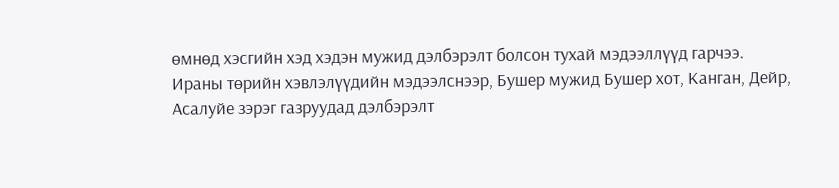өмнөд хэсгийн хэд хэдэн мужид дэлбэрэлт болсон тухай мэдээллүүд гарчээ. Ираны төрийн хэвлэлүүдийн мэдээлснээр, Бушер мужид Бушер хот, Канган, Дейр, Асалуйе зэрэг газруудад дэлбэрэлт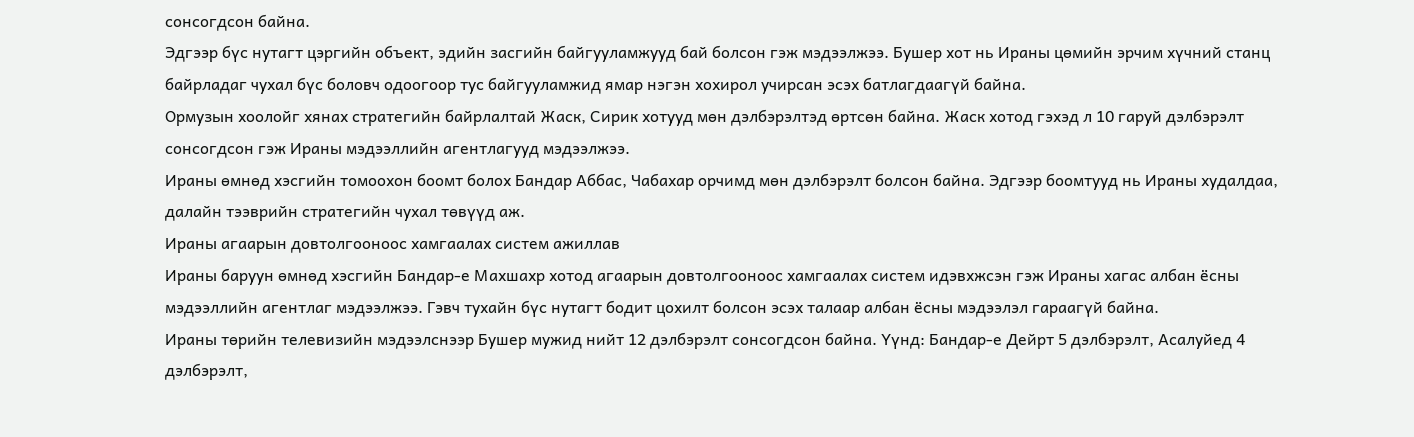сонсогдсон байна.
Эдгээр бүс нутагт цэргийн объект, эдийн засгийн байгууламжууд бай болсон гэж мэдээлжээ. Бушер хот нь Ираны цөмийн эрчим хүчний станц байрладаг чухал бүс боловч одоогоор тус байгууламжид ямар нэгэн хохирол учирсан эсэх батлагдаагүй байна.
Ормузын хоолойг хянах стратегийн байрлалтай Жаск, Сирик хотууд мөн дэлбэрэлтэд өртсөн байна. Жаск хотод гэхэд л 10 гаруй дэлбэрэлт сонсогдсон гэж Ираны мэдээллийн агентлагууд мэдээлжээ.
Ираны өмнөд хэсгийн томоохон боомт болох Бандар Аббас, Чабахар орчимд мөн дэлбэрэлт болсон байна. Эдгээр боомтууд нь Ираны худалдаа, далайн тээврийн стратегийн чухал төвүүд аж.
Ираны агаарын довтолгооноос хамгаалах систем ажиллав
Ираны баруун өмнөд хэсгийн Бандар-е Махшахр хотод агаарын довтолгооноос хамгаалах систем идэвхжсэн гэж Ираны хагас албан ёсны мэдээллийн агентлаг мэдээлжээ. Гэвч тухайн бүс нутагт бодит цохилт болсон эсэх талаар албан ёсны мэдээлэл гараагүй байна.
Ираны төрийн телевизийн мэдээлснээр Бушер мужид нийт 12 дэлбэрэлт сонсогдсон байна. Үүнд: Бандар-е Дейрт 5 дэлбэрэлт, Асалуйед 4 дэлбэрэлт,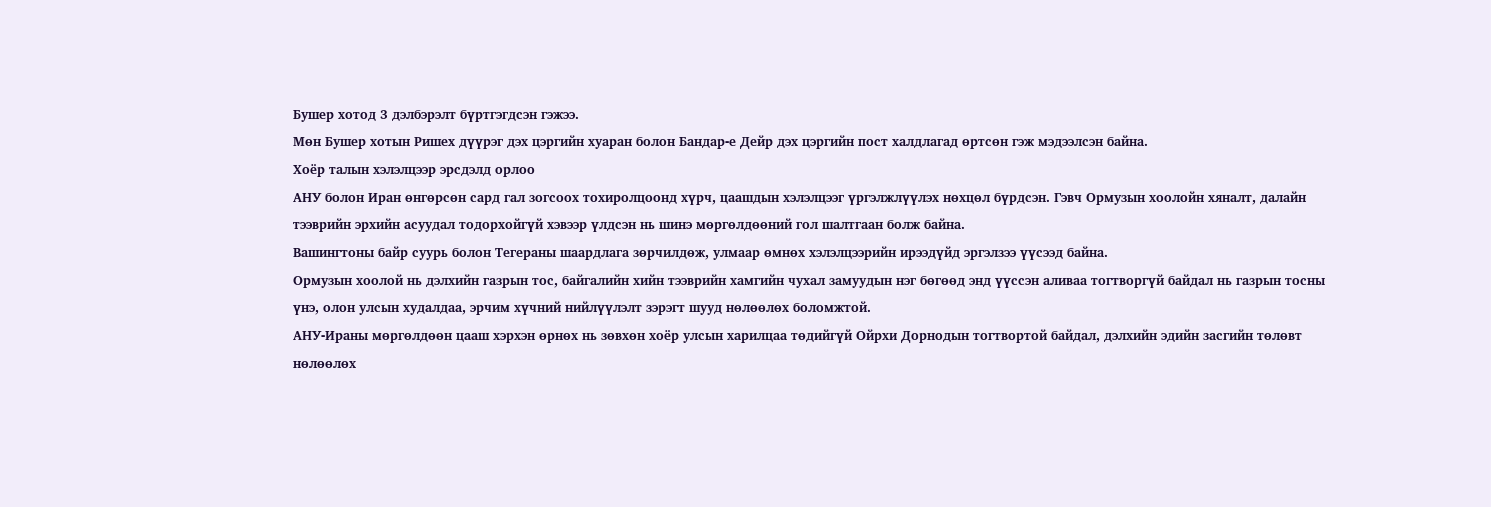Бушер хотод 3 дэлбэрэлт бүртгэгдсэн гэжээ.
Мөн Бушер хотын Ришех дүүрэг дэх цэргийн хуаран болон Бандар-е Дейр дэх цэргийн пост халдлагад өртсөн гэж мэдээлсэн байна.
Хоёр талын хэлэлцээр эрсдэлд орлоо
АНУ болон Иран өнгөрсөн сард гал зогсоох тохиролцоонд хүрч, цаашдын хэлэлцээг үргэлжлүүлэх нөхцөл бүрдсэн. Гэвч Ормузын хоолойн хяналт, далайн тээврийн эрхийн асуудал тодорхойгүй хэвээр үлдсэн нь шинэ мөргөлдөөний гол шалтгаан болж байна.
Вашингтоны байр суурь болон Тегераны шаардлага зөрчилдөж, улмаар өмнөх хэлэлцээрийн ирээдүйд эргэлзээ үүсээд байна.
Ормузын хоолой нь дэлхийн газрын тос, байгалийн хийн тээврийн хамгийн чухал замуудын нэг бөгөөд энд үүссэн аливаа тогтворгүй байдал нь газрын тосны үнэ, олон улсын худалдаа, эрчим хүчний нийлүүлэлт зэрэгт шууд нөлөөлөх боломжтой.
АНУ-Ираны мөргөлдөөн цааш хэрхэн өрнөх нь зөвхөн хоёр улсын харилцаа төдийгүй Ойрхи Дорнодын тогтвортой байдал, дэлхийн эдийн засгийн төлөвт нөлөөлөх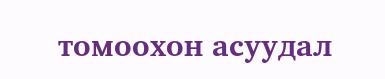томоохон асуудал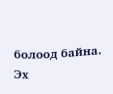болоод байна.
Эх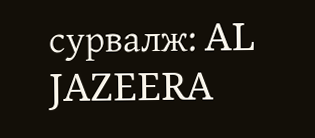сурвалж: AL JAZEERA